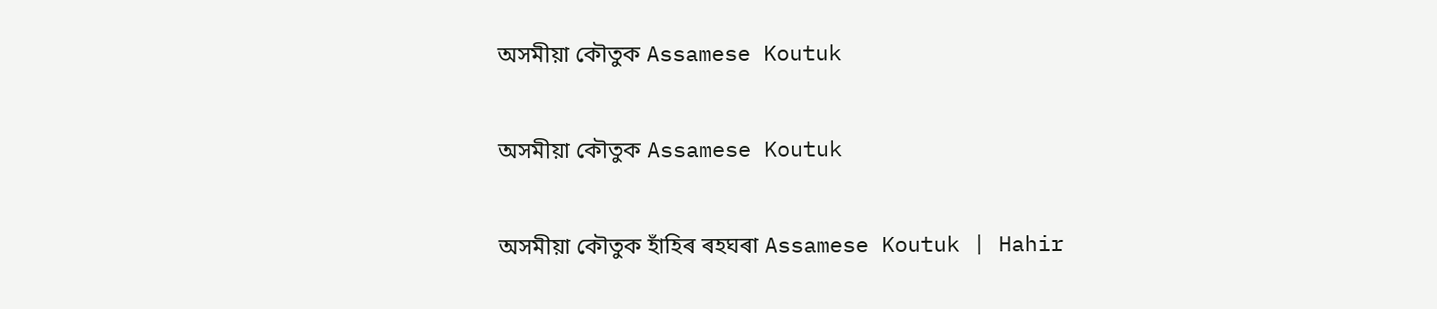অসমীয়া‌ কৌতুক Assamese Koutuk

অসমীয়া‌ কৌতুক Assamese Koutuk

অসমীয়া‌ কৌতুক হাঁহিৰ ৰহঘৰা Assamese Koutuk | Hahir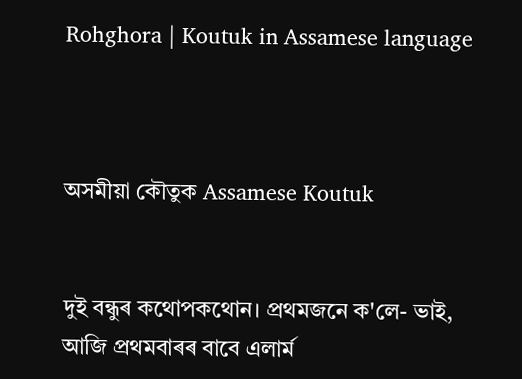Rohghora | Koutuk in Assamese language



অসমীয়া‌ কৌতুক Assamese Koutuk


দুই বন্ধুৰ কথোপকথোন। প্রথমজনে ক'লে- ভাই, আজি প্ৰথমবাৰৰ বাবে এলার্ম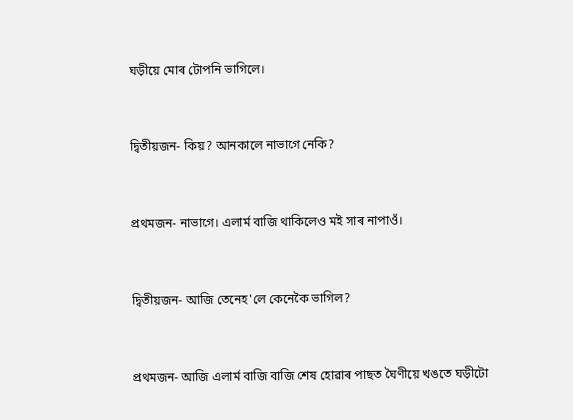ঘড়ীয়ে মোৰ টোপনি ভাগিলে।


দ্বিতীয়জন- কিয়? আনকালে নাভাগে নেকি?


প্রথমজন- নাভাগে। এলার্ম বাজি থাকিলেও মই সাৰ নাপাওঁ।


দ্বিতীয়জন- আজি তেনেহ'লে কেনেকৈ ভাগিল?


প্রথমজন- আজি এলার্ম বাজি বাজি শেষ হোৱাৰ পাছত ঘৈণীয়ে খঙতে ঘড়ীটো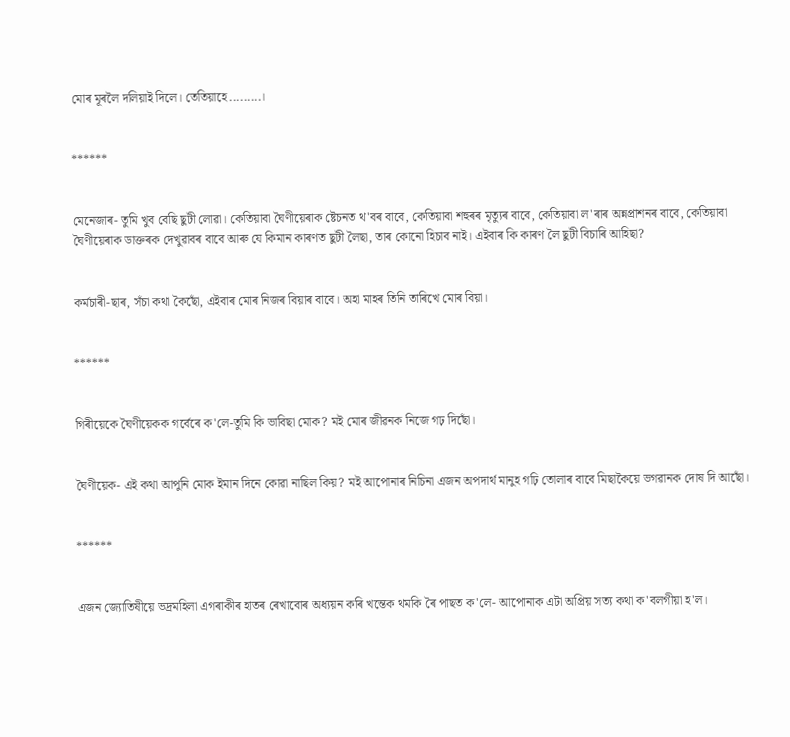মোৰ মূৰলৈ দলিয়াই দিলে। তেতিয়াহে.........।


******


মেনেজাৰ- তুমি খুব বেছি ছুটী লোৱা। কেতিয়াবা ঘৈণীয়েৰাক ষ্টেচনত থ'বৰ বাবে, কেতিয়াবা শহুৰৰ মৃত্যুৰ বাবে, কেতিয়াবা ল'ৰাৰ অন্নপ্রাশনৰ বাবে, কেতিয়াবা ঘৈণীয়েৰাক ডাক্তৰক দেখুৱাবৰ বাবে আৰু যে কিমান কাৰণত ছুটী লৈছা, তাৰ কোনো হিচাব নাই। এইবাৰ কি কাৰণ লৈ ছুটী বিচাৰি আহিছা?


কৰ্মচাৰী-ছাৰ, সঁচা কথা কৈছোঁ, এইবাৰ মোৰ নিজৰ বিয়াৰ বাবে। অহা মাহৰ তিনি তাৰিখে মোৰ বিয়া।


******


গিৰীয়েকে ঘৈণীয়েকক গর্বেৰে ক'লে-তুমি কি ভাবিছা মোক? মই মোৰ জীৱনক নিজে গঢ় দিছোঁ।


ঘৈণীয়েক- এই কথা আপুনি মোক ইমান দিনে কোৱা নাছিল কিয়? মই আপোনাৰ নিচিনা এজন অপদার্থ মানুহ গঢ়ি তোলাৰ বাবে মিছাকৈয়ে ভগৱানক দোষ দি আছোঁ।


******


এজন জ্যোতিষীয়ে ভদ্রমহিলা এগৰাকীৰ হাতৰ ৰেখাবোৰ অধ্যয়ন কৰি খন্তেক থমকি ৰৈ পাছত ক'লে- আপোনাক এটা অপ্রিয় সত্য কথা ক'বলগীয়া হ'ল।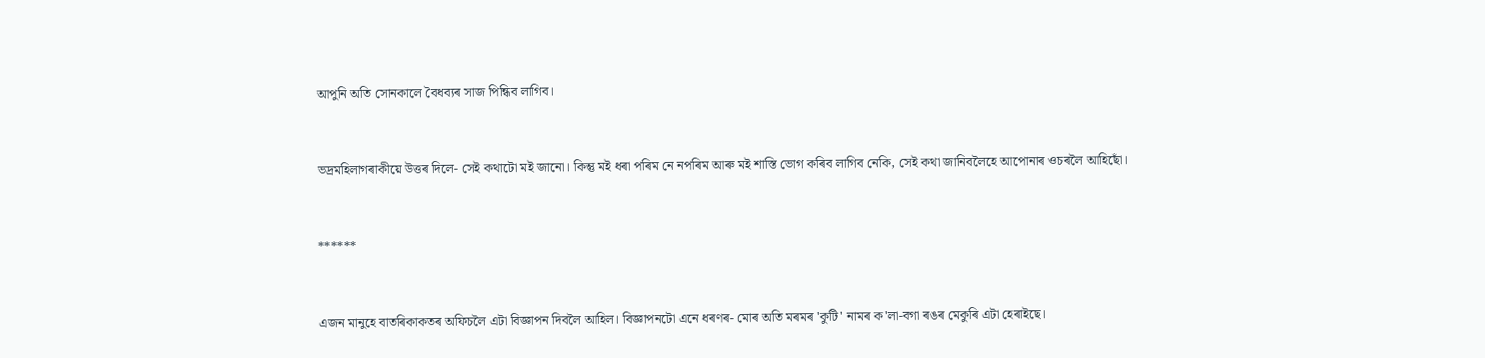আপুনি অতি সোনকালে বৈধব‍্যৰ সাজ পিন্ধিব লাগিব।


ভদ্রমহিলাগৰাকীয়ে উত্তৰ দিলে- সেই কথাটো মই জানো। কিন্তু মই ধৰা পৰিম নে নপৰিম আৰু মই শাস্তি ভোগ কৰিব লাগিব নেকি, সেই কথা জানিবলৈহে আপোনাৰ ওচৰলৈ আহিছোঁ।


******


এজন মানুহে বাতৰিকাকতৰ অফিচলৈ এটা বিজ্ঞাপন দিবলৈ আহিল। বিজ্ঞাপনটো এনে ধৰণৰ- মোৰ অতি মৰমৰ 'কুটি' নামৰ ক'লা-বগা ৰঙৰ মেকুৰি এটা হেৰাইছে।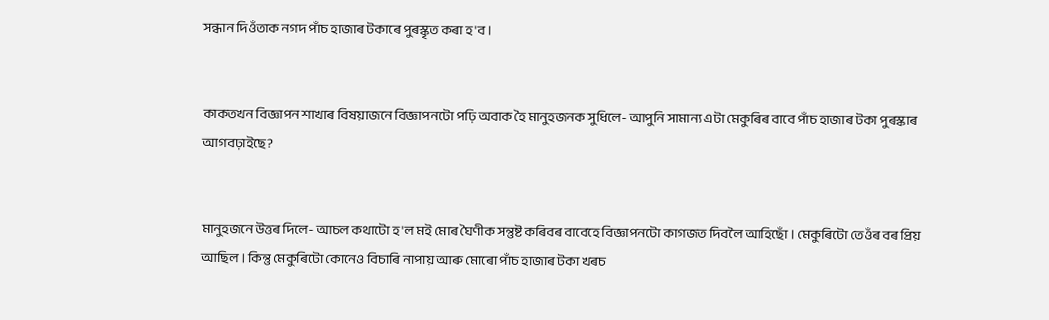সন্ধান দিওঁতাক নগদ পাঁচ হাজাৰ টকাৰে পুৰস্কৃত কৰা হ'ব।


কাকতখন বিজ্ঞাপন শাখাৰ বিষয়াজনে বিজ্ঞাপনটো পঢ়ি অবাক হৈ মানুহজনক সুধিলে- আপুনি সামান্য এটা মেকুৰিৰ বাবে পাঁচ হাজাৰ টকা পুৰস্কাৰ আগবঢ়াইছে?


মানুহজনে উত্তৰ দিলে- আচল কথাটো হ'ল মই মোৰ ঘৈণীক সন্তুষ্ট কৰিবৰ বাবেহে বিজ্ঞাপনটো কাগজত দিবলৈ আহিছোঁ। মেকুৰিটো তেওঁৰ বৰ প্ৰিয় আছিল। কিন্তু মেকুৰিটো কোনেও বিচাৰি নাপায় আৰু মোৰো পাঁচ হাজাৰ টকা খৰচ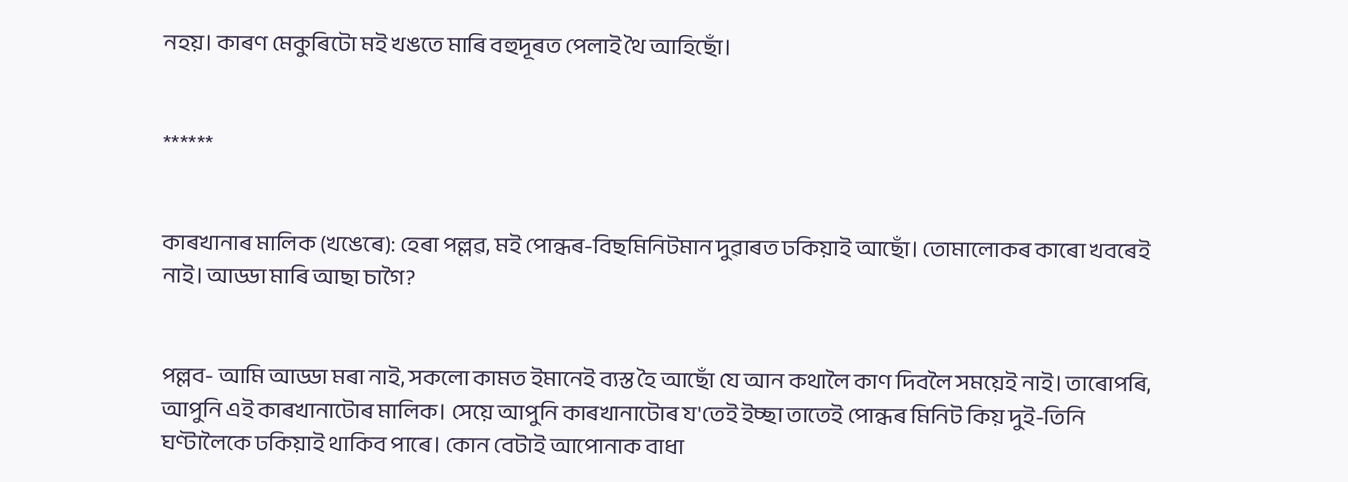নহয়। কাৰণ মেকুৰিটো মই খঙতে মাৰি বহুদূৰত পেলাই থৈ আহিছোঁ।


******


কাৰখানাৰ মালিক (খঙেৰে): হেৰা পল্লৱ, মই পোন্ধৰ-বিছমিনিটমান দুৱাৰত ঢকিয়াই আছোঁ। তোমালোকৰ কাৰো খবৰেই নাই। আড্ডা মাৰি আছা চাগৈ?


পল্লব- আমি আড্ডা মৰা নাই, সকলো কামত ইমানেই ব্যস্ত হৈ আছোঁ যে আন কথালৈ কাণ দিবলৈ সময়েই নাই। তাৰোপৰি, আপুনি এই কাৰখানাটোৰ মালিক। সেয়ে আপুনি কাৰখানাটোৰ য'তেই ইচ্ছা তাতেই পোন্ধৰ মিনিট কিয় দুই-তিনি ঘণ্টালৈকে ঢকিয়াই থাকিব পাৰে। কোন বেটাই আপোনাক বাধা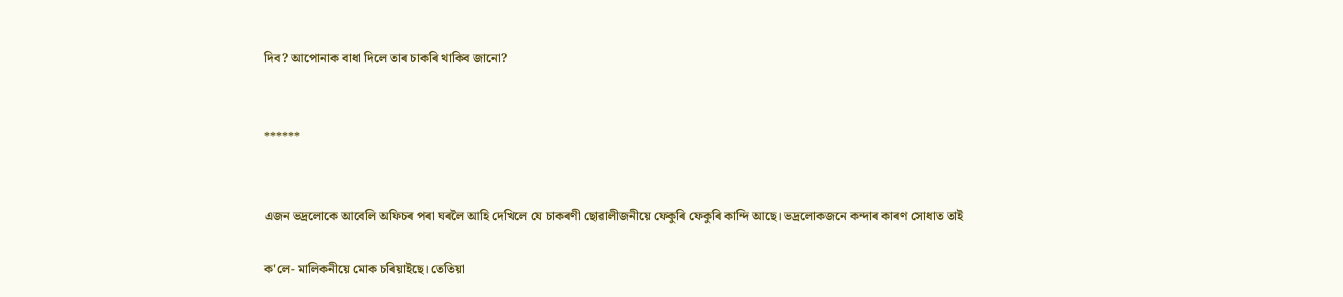দিব? আপোনাক বাধা দিলে তাৰ চাকৰি থাকিব জানো?


******


এজন ভদ্রলোকে আবেলি অফিচৰ পৰা ঘৰলৈ আহি দেখিলে যে চাকৰণী ছোৱালীজনীয়ে ফেকুৰি ফেকুৰি কান্দি আছে। ভদ্রলোকজনে কন্দাৰ কাৰণ সোধাত তাই

ক'লে- মালিকনীয়ে মোক চৰিয়াইছে। তেতিয়া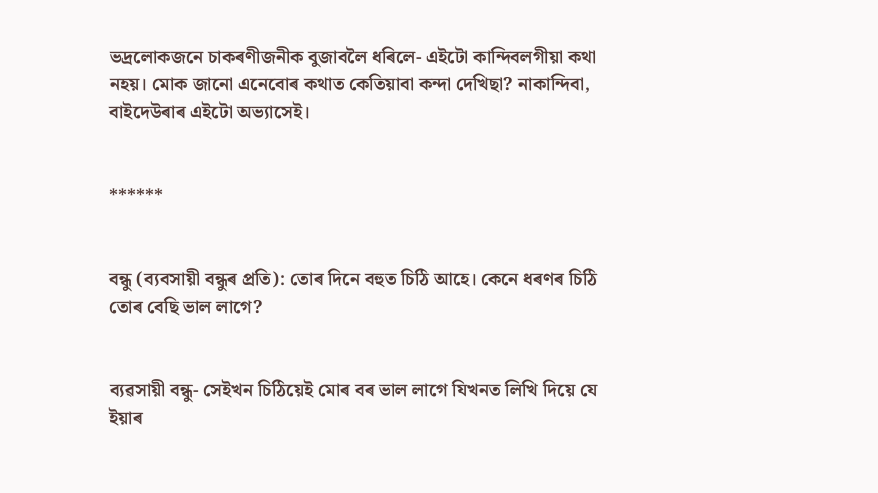ভদ্রলোকজনে চাকৰণীজনীক বুজাবলৈ ধৰিলে- এইটো কান্দিবলগীয়া কথা নহয়। মোক জানো এনেবোৰ কথাত কেতিয়াবা কন্দা দেখিছা? নাকান্দিবা, বাইদেউৰাৰ এইটো অভ্যাসেই।


******


বন্ধু (ব্যবসায়ী বন্ধুৰ প্রতি): তোৰ দিনে বহুত চিঠি আহে। কেনে ধৰণৰ চিঠি তোৰ বেছি ভাল লাগে?


ব্যৱসায়ী বন্ধু- সেইখন চিঠিয়েই মোৰ বৰ ভাল লাগে যিখনত লিখি দিয়ে যে ইয়াৰ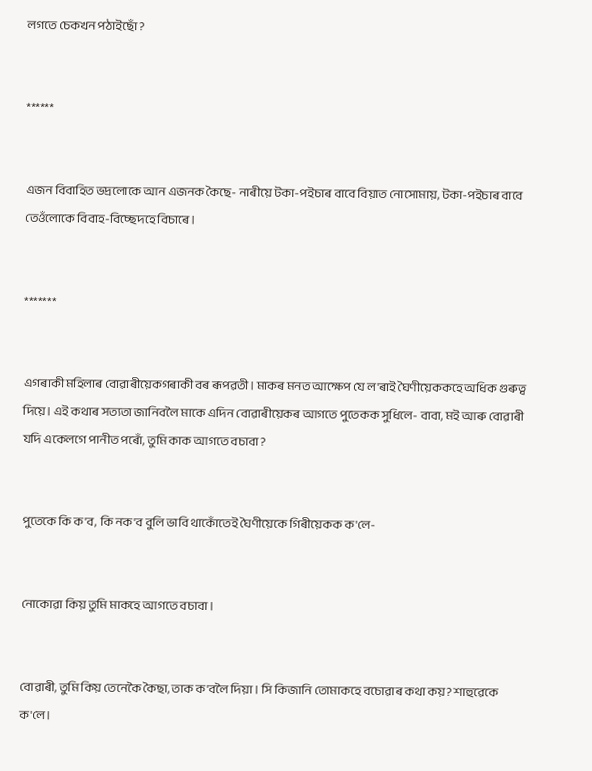লগতে চেকখন পঠাইছোঁ?


******


এজন বিবাহিত ভদ্রলোকে আন এজনক কৈছে- নাৰীয়ে টকা-পইচাৰ বাবে বিয়াত নোসোমায়, টকা-পইচাৰ বাবে তেওঁলোকে বিবাহ-বিচ্ছেদহে বিচাৰে।


*******


এগৰাকী মহিলাৰ বোৱাৰীয়েকগৰাকী বৰ ৰূপৱতী। মাকৰ মনত আক্ষেপ যে ল'ৰাই ঘৈণীয়েককহে অধিক গুৰুত্ব দিয়ে। এই কথাৰ সত্যতা জানিবলৈ মাকে এদিন বোৱাৰীয়েকৰ আগতে পুতেকক সুধিলে- বাবা, মই আৰু বোৱাৰী যদি একেলগে পানীত পৰোঁ, তুমি কাক আগতে বচাবা?


পুতেকে কি ক'ব, কি নক'ব বুলি ভাবি থাকোঁতেই ঘৈণীয়েকে গিৰীয়েকক ক'লে-


নোকোৱা কিয় তুমি মাকহে আগতে বচাবা।


বোৱাৰী, তুমি কিয় তেনেকৈ কৈছা, তাক ক'বলৈ দিয়া। সি কিজানি তোমাকহে বচোৱাৰ কথা কয়? শাহুৱেকে ক'লে।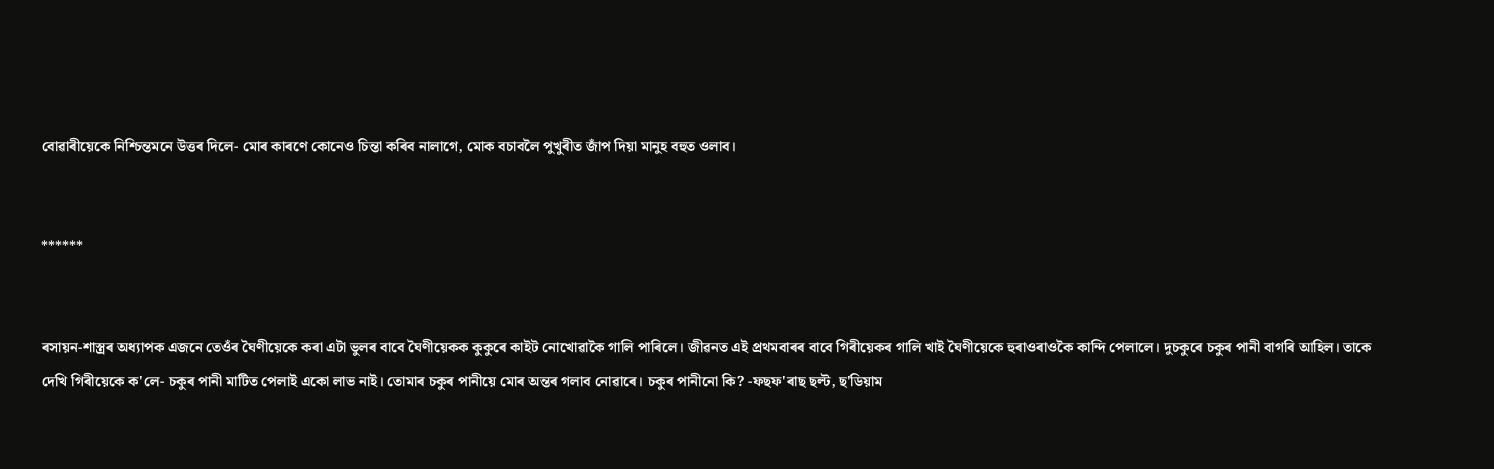বোৱাৰীয়েকে নিশ্চিন্তমনে উত্তৰ দিলে- মোৰ কাৰণে কোনেও চিন্তা কৰিব নালাগে, মোক বচাবলৈ পুখুৰীত জাঁপ দিয়া মানুহ বহুত ওলাব।


******


ৰসায়ন-শাস্ত্ৰৰ অধ্যাপক এজনে তেওঁৰ ঘৈণীয়েকে কৰা এটা ভুলৰ বাবে ঘৈণীয়েকক কুকুৰে কাইট নোখোৱাকৈ গালি পাৰিলে। জীৱনত এই প্ৰথমবাৰৰ বাবে গিৰীয়েকৰ গালি খাই ঘৈণীয়েকে হুৰাওৰাওকৈ কান্দি পেলালে। দুচকুৰে চকুৰ পানী বাগৰি আহিল। তাকে দেখি গিৰীয়েকে ক'লে- চকুৰ পানী মাটিত পেলাই একো লাভ নাই। তোমাৰ চকুৰ পানীয়ে মোৰ অন্তৰ গলাব নোৱাৰে। চকুৰ পানীনো কি? -ফছফ'ৰাছ ছল্ট, ছ'ডিয়াম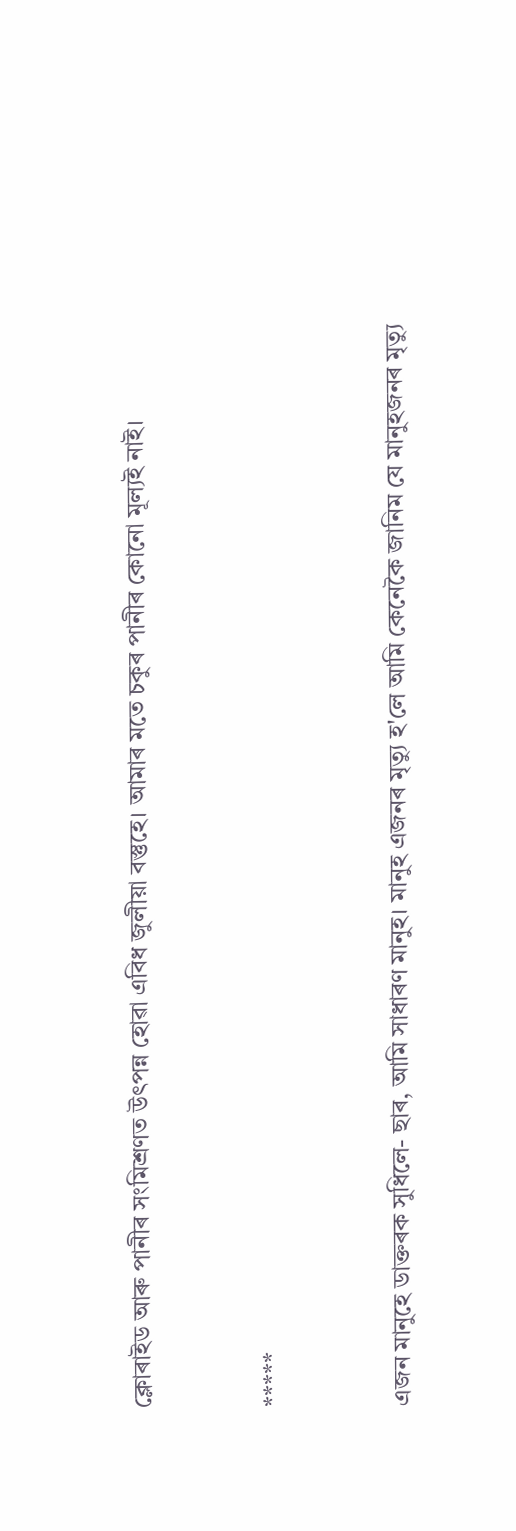ক্লোৰাইড আৰু পানীৰ সংমিশ্রণত উৎপন্ন হোৱা এবিধ জুলীয়া বস্তুহে। আমাৰ মতে চকুৰ পানীৰ কোনো মূল্যই নাই।


*****


এজন মানুহে ডাক্তৰক সুধিলে- ছাৰ, আমি সাধাৰণ মানুহ। মানুহ এজনৰ মৃত্যু হ'লে আমি কেনেকৈ জানিম যে মানুহজনৰ মৃত্যু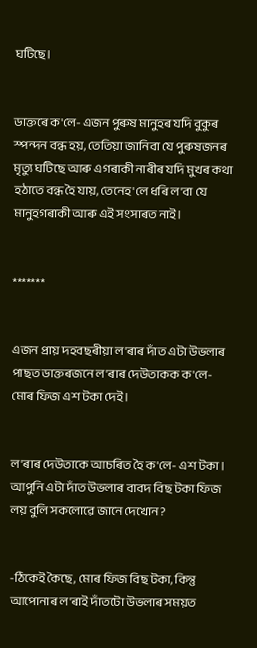ঘটিছে।


ডাক্তৰে ক'লে- এজন পুৰুষ মানুহৰ যদি বুকুৰ স্পন্দন বন্ধ হয়, তেতিয়া জানিবা যে পুৰুষজনৰ মৃত্যু ঘটিছে আৰু এগৰাকী নাৰীৰ যদি মুখৰ কথা হঠাতে বন্ধ হৈ যায়, তেনেহ'লে ধৰি ল'বা যে মানুহগৰাকী আৰু এই সংসাৰত নাই।


*******


এজন প্রায় দহবছৰীয়া ল'ৰাৰ দাঁত এটা উভলাৰ পাছত ডাক্তৰজনে ল'ৰাৰ দেউতাকক ক'লে- মোৰ ফিজ এশ টকা দেই।


ল'ৰাৰ দেউতাকে আচৰিত হৈ ক'লে- এশ টকা। আপুনি এটা দাঁত উভলাৰ বাবদ বিছ টকা ফিজ লয় বুলি সকলোৱে জানে দেখোন?


-ঠিকেই কৈছে, মোৰ ফিজ বিছ টকা, কিন্তু আপোনাৰ ল'ৰাই দাঁতটো উভলাৰ সময়ত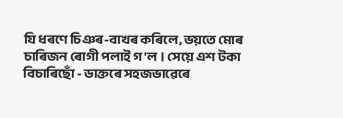যি ধৰণে চিঞৰ-বাখৰ কৰিলে, ভয়তে মোৰ চাৰিজন ৰোগী পলাই গ'ল। সেয়ে এশ টকা বিচাৰিছোঁ - ডাক্তৰে সহজভাৱেৰে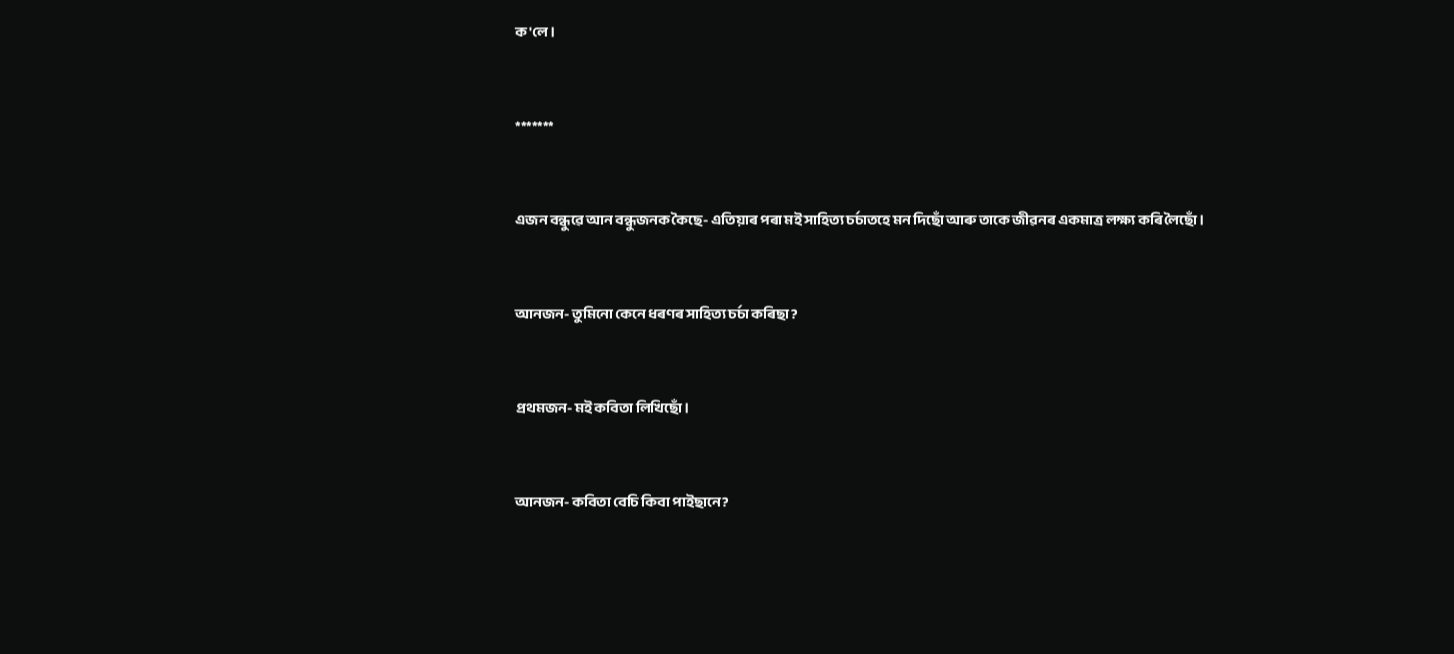ক'লে।


*******


এজন বন্ধুৱে আন বন্ধুজনক কৈছে- এতিয়াৰ পৰা মই সাহিত্য চর্চাতহে মন দিছোঁ আৰু তাকে জীৱনৰ একমাত্র লক্ষ্য কৰি লৈছোঁ।


আনজন- তুমিনো কেনে ধৰণৰ সাহিত্য চর্চা কৰিছা?


প্রথমজন- মই কবিতা লিখিছোঁ।


আনজন- কবিতা বেচি কিবা পাইছানে?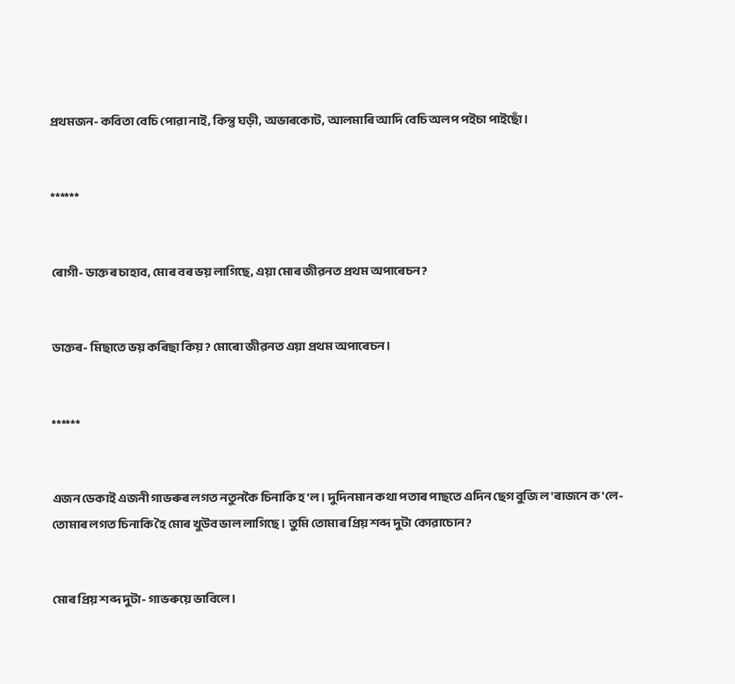প্রথমজন- কবিতা বেচি পোৱা নাই, কিন্তু ঘড়ী, অভাৰকোট, আলমাৰি আদি বেচি অলপ পইচা পাইছোঁ।


******


ৰোগী- ডাক্তৰ চাহাব, মোৰ বৰ ভয় লাগিছে, এয়া মোৰ জীৱনত প্রথম অপাৰেচন?


ডাক্তৰ- মিছাতে ভয় কৰিছা কিয়? মোৰো জীৱনত এয়া প্রথম অপাৰেচন।


******


এজন ডেকাই এজনী গাভৰুৰ লগত নতুনকৈ চিনাকি হ'ল। দুদিনমান কথা পতাৰ পাছতে এদিন ছেগ বুজি ল'ৰাজনে ক'লে- তোমাৰ লগত চিনাকি হৈ মোৰ খুউব ভাল লাগিছে। তুমি তোমাৰ প্ৰিয় শব্দ দুটা কোৱাচোন?


মোৰ প্রিয় শব্দ দুটা- গাভৰুয়ে ভাবিলে।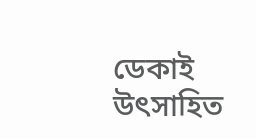ডেকাই উৎসাহিত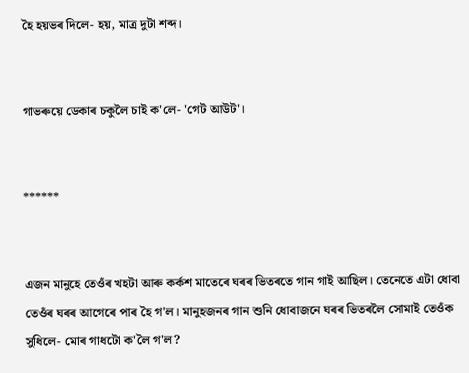হৈ হয়ভৰ দিলে- হয়, মাত্র দুটা শব্দ।


গাভৰুয়ে ডেকাৰ চকুলৈ চাই ক'লে- 'গেট আউট'।


******


এজন মানুহে তেওঁৰ খহটা আৰু কৰ্কশ মাতেৰে ঘৰৰ ভিতৰতে গান গাই আছিল। তেনেতে এটা ধোবা তেওঁৰ ঘৰৰ আগেৰে পাৰ হৈ গ'ল। মানুহজনৰ গান শুনি ধোবাজনে ঘৰৰ ভিতৰলৈ সোমাই তেওঁক সুধিলে- মোৰ গাধটো ক'লৈ গ'ল?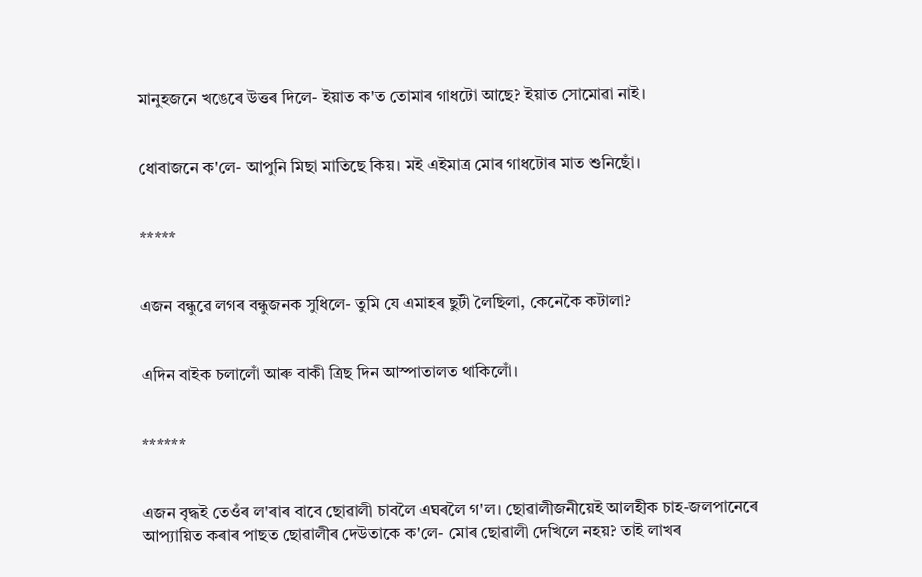মানুহজনে খঙেৰে উত্তৰ দিলে- ইয়াত ক'ত তোমাৰ গাধটো আছে? ইয়াত সোমোৱা নাই।


ধোবাজনে ক'লে- আপুনি মিছা মাতিছে কিয়। মই এইমাত্ৰ মোৰ গাধটোৰ মাত শুনিছোঁ।


*****


এজন বন্ধুৱে লগৰ বন্ধুজনক সুধিলে- তুমি যে এমাহৰ ছুটী লৈছিলা, কেনেকৈ কটালা?


এদিন বাইক চলালোঁ আৰু বাকী ত্ৰিছ দিন আস্পাতালত থাকিলোঁ।


******


এজন বৃদ্ধই তেওঁৰ ল'ৰাৰ বাবে ছোৱালী চাবলৈ এঘৰলৈ গ'ল। ছোৱালীজনীয়েই আলহীক চাহ-জলপানেৰে আপ্যায়িত কৰাৰ পাছত ছোৱালীৰ দেউতাকে ক'লে- মোৰ ছোৱালী দেখিলে নহয়? তাই লাখৰ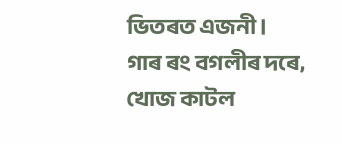ভিতৰত এজনী। গাৰ ৰং বগলীৰ দৰে, খোজ কাটল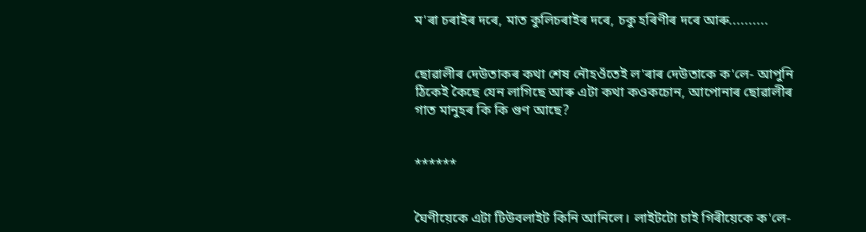ম'ৰা চৰাইৰ দৰে, মাত কুলিচৰাইৰ দৰে, চকু হৰিণীৰ দৰে আৰু..........


ছোৱালীৰ দেউতাকৰ কথা শেষ নৌহওঁতেই ল'ৰাৰ দেউতাকে ক'লে- আপুনি ঠিকেই কৈছে যেন লাগিছে আৰু এটা কথা কওকচোন, আপোনাৰ ছোৱালীৰ গাত মানুহৰ কি কি গুণ আছে?


******


ঘৈণীয়েকে এটা টিউবলাইট কিনি আনিলে। লাইটটো চাই গিৰীয়েকে ক'লে-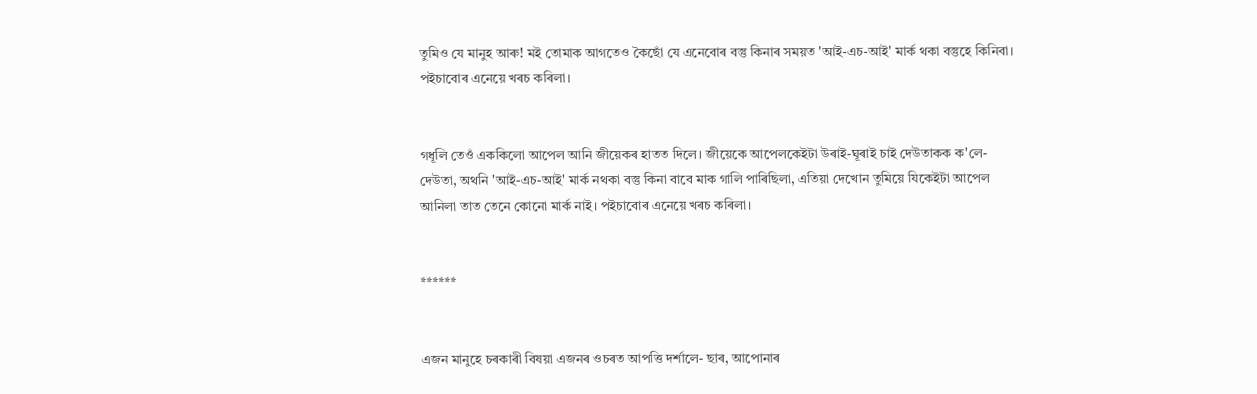তুমিও যে মানুহ আৰু! মই তোমাক আগতেও কৈছোঁ যে এনেবোৰ বস্তু কিনাৰ সময়ত 'আই-এচ-আই' মার্ক থকা বস্তুহে কিনিবা। পইচাবোৰ এনেয়ে খৰচ কৰিলা।


গধূলি তেওঁ এককিলো আপেল আনি জীয়েকৰ হাতত দিলে। জীয়েকে আপেলকেইটা উৰাই-ঘূৰাই চাই দেউতাকক ক'লে- দেউতা, অথনি 'আই-এচ-আই' মার্ক‌ নথকা বস্তু কিনা বাবে মাক গালি পাৰিছিলা, এতিয়া দেখোন তুমিয়ে যিকেইটা আপেল আনিলা তাত তেনে কোনো মার্ক নাই। পইচাবোৰ এনেয়ে খৰচ কৰিলা।


******


এজন মানুহে চৰকাৰী বিষয়া এজনৰ ওচৰত আপত্তি দর্শালে- ছাৰ, আপোনাৰ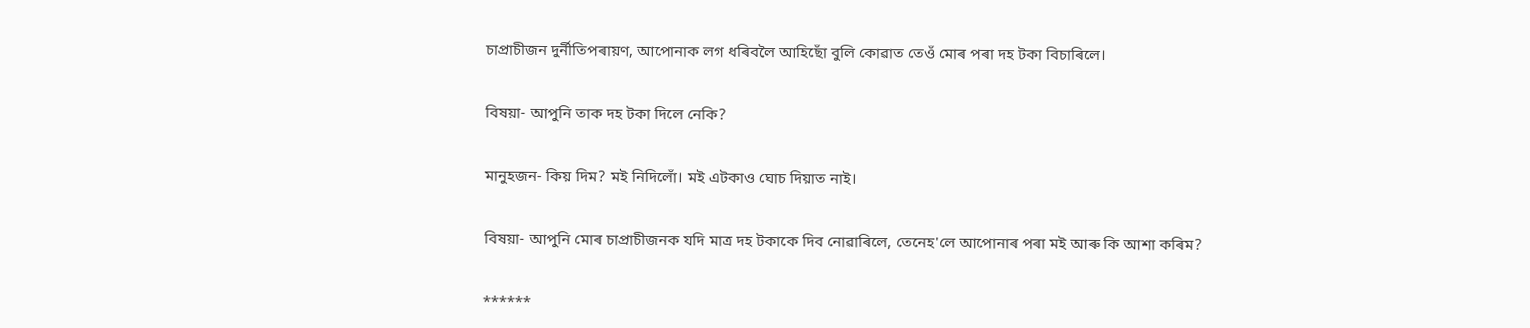চাপ্রাচীজন দুর্নীতিপৰায়ণ, আপোনাক লগ ধৰিবলৈ আহিছোঁ বুলি কোৱাত তেওঁ মোৰ পৰা দহ টকা বিচাৰিলে।


বিষয়া- আপুনি তাক দহ টকা দিলে নেকি?


মানুহজন- কিয় দিম? মই নিদিলোঁ। মই এটকাও ঘোচ দিয়াত নাই।


বিষয়া- আপুনি মোৰ চাপ্ৰাচীজনক যদি মাত্র দহ টকাকে দিব নোৱাৰিলে, তেনেহ'লে আপোনাৰ পৰা মই আৰু কি আশা কৰিম?


******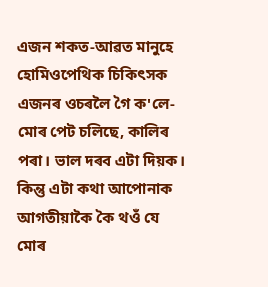এজন শকত-আৱত মানুহে হোমিওপেথিক চিকিৎসক এজনৰ ওচৰলৈ গৈ ক'লে-মোৰ পেট চলিছে, কালিৰ পৰা। ভাল দৰব এটা দিয়ক। কিন্তু এটা কথা আপোনাক আগতীয়াকৈ কৈ থওঁ যে মোৰ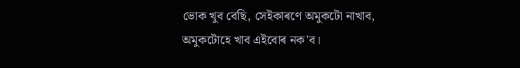ভোক খুব বেছি, সেইকাৰণে অমুকটো নাখাব, অমুকটোহে খাব এইবোৰ নক'ব।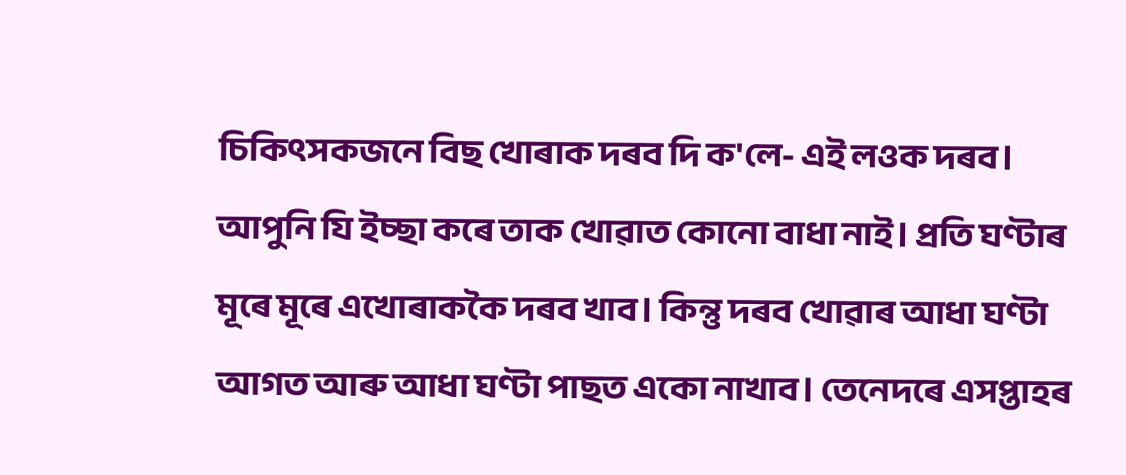চিকিৎসকজনে বিছ খোৰাক দৰব দি ক'লে- এই লওক দৰব। আপুনি যি ইচ্ছা কৰে তাক খোৱাত কোনো বাধা নাই। প্রতি ঘণ্টাৰ মূৰে মূৰে এখোৰাককৈ দৰব খাব। কিন্তু দৰব খোৱাৰ আধা ঘণ্টা আগত আৰু আধা ঘণ্টা পাছত একো নাখাব। তেনেদৰে এসপ্তাহৰ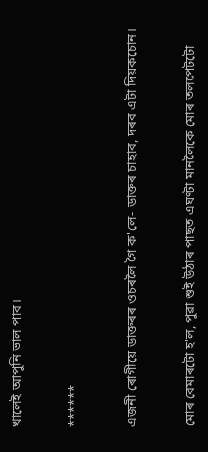খালেই আপুনি ভাল পাব।


******


এজনী ৰোগীয়ে ডাক্তৰৰ ওচৰলৈ গৈ ক'লে- ডাক্তৰ চাহাব, দৰব এটা দিয়কচোন।


মোৰ বেমাৰটো হ'ল, পুৱা শুই উঠাৰ পাছত এঘণ্টা মানলৈকে মোৰ তলপেটটো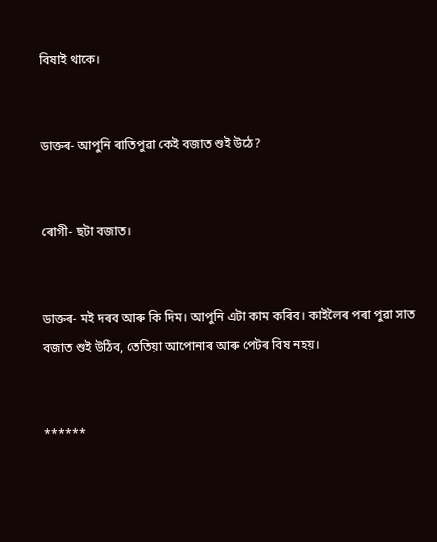বিষাই থাকে।


ডাক্তৰ- আপুনি ৰাতিপুৱা কেই বজাত শুই উঠে?


ৰোগী- ছটা বজাত।


ডাক্তৰ- মই দৰব আৰু কি দিম। আপুনি এটা কাম কৰিব। কাইলৈৰ পৰা পুৱা সাত বজাত শুই উঠিব, তেতিয়া আপোনাৰ আৰু পেটৰ বিষ নহয়।


******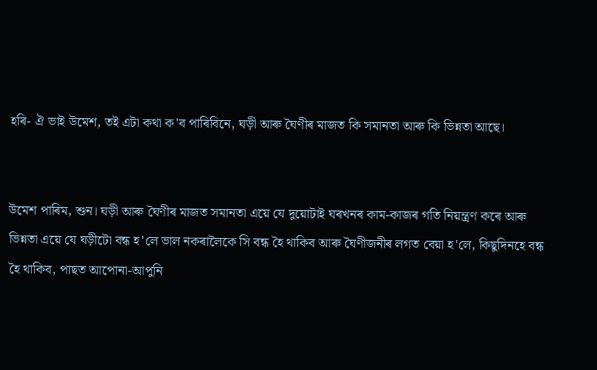হৰি- ঐ ভাই উমেশ, তই এটা কথা ক'ব পাৰিবিনে, ঘড়ী আৰু ঘৈণীৰ মাজত কি সমানতা আৰু কি ভিন্নতা আছে।


উমেশ পাৰিম, শুন। ঘড়ী আৰু ঘৈণীৰ মাজত সমানতা এয়ে যে দুয়োটাই ঘৰখনৰ কাম-কাজৰ গতি নিয়ন্ত্ৰণ কৰে আৰু ভিন্নতা এয়ে যে ঘড়ীটো বন্ধ হ'লে ভাল নকৰালৈকে সি বন্ধ হৈ থাকিব আৰু ঘৈণীজনীৰ লগত বেয়া হ'লে, কিছুদিনহে বন্ধ হৈ থাকিব, পাছত আপোনা-আপুনি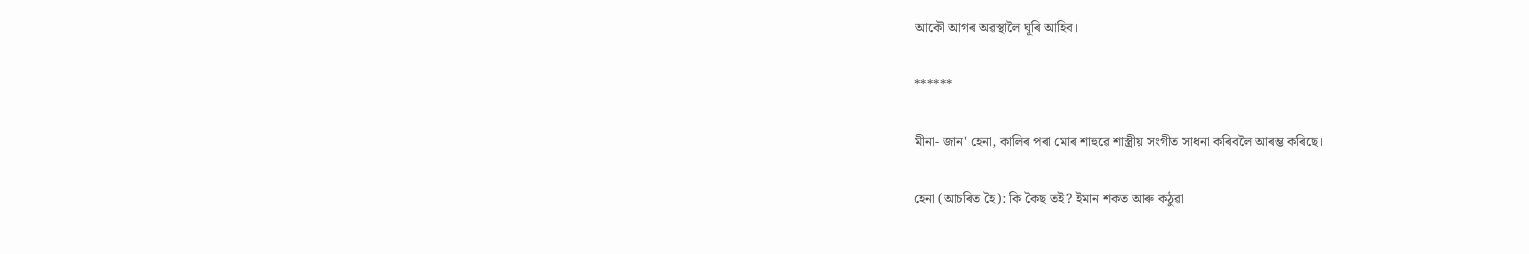আকৌ আগৰ অৱস্থালৈ ঘূৰি আহিব।


******


মীনা- জান' হেনা, কালিৰ পৰা মোৰ শাহুৱে শাস্ত্রীয় সংগীত সাধনা কৰিবলৈ আৰম্ভ কৰিছে।


হেনা (আচৰিত হৈ): কি কৈছ তই? ইমান শকত আৰু কঠুৱা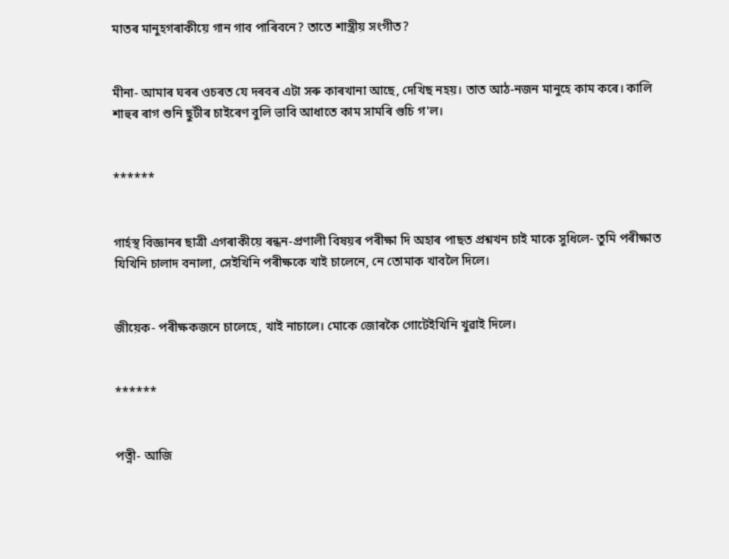মাতৰ মানুহগৰাকীয়ে গান গাব পাৰিবনে? তাতে শাস্ত্রীয় সংগীত?


মীনা- আমাৰ ঘৰৰ ওচৰত যে দৰবৰ এটা সৰু কাৰখানা আছে, দেখিছ নহয়। তাত আঠ-নজন মানুহে কাম কৰে। কালি শাহুৰ ৰাগ শুনি ছুটীৰ চাইৰেণ বুলি ভাবি আধাতে কাম সামৰি গুচি গ'ল।


******


গার্হস্থ বিজ্ঞানৰ ছাত্ৰী এগৰাকীয়ে ৰন্ধন-প্রণালী বিষয়ৰ পৰীক্ষা দি অহাৰ পাছত প্রশ্নখন চাই মাকে সুধিলে- তুমি পৰীক্ষাত যিখিনি চালাদ বনালা, সেইখিনি পৰীক্ষকে খাই চালেনে, নে তোমাক খাবলৈ দিলে।


জীয়েক- পৰীক্ষকজনে চালেহে, খাই নাচালে। মোকে জোৰকৈ গোটেইখিনি খুৱাই দিলে।


******


পত্নী- আজি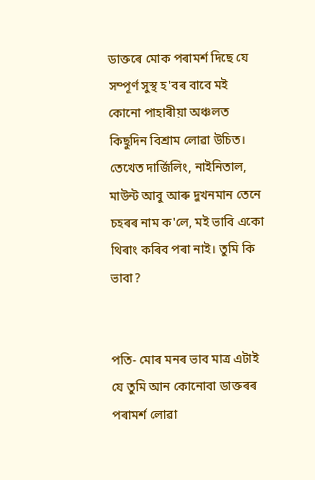ডাক্তৰে মোক পৰামৰ্শ দিছে যে সম্পূর্ণ সুস্থ হ'বৰ বাবে মই কোনো পাহাৰীয়া অঞ্চলত কিছুদিন বিশ্রাম লোৱা উচিত। তেখেত দার্জিলিং, নাইনিতাল, মাউন্ট আবু আৰু দুখনমান তেনে চহৰৰ নাম ক'লে, মই ভাবি একো থিৰাং কৰিব পৰা নাই। তুমি কি ভাবা?


পতি- মোৰ মনৰ ভাব মাত্র এটাই যে তুমি আন কোনোবা ডাক্তৰৰ পৰামৰ্শ লোৱা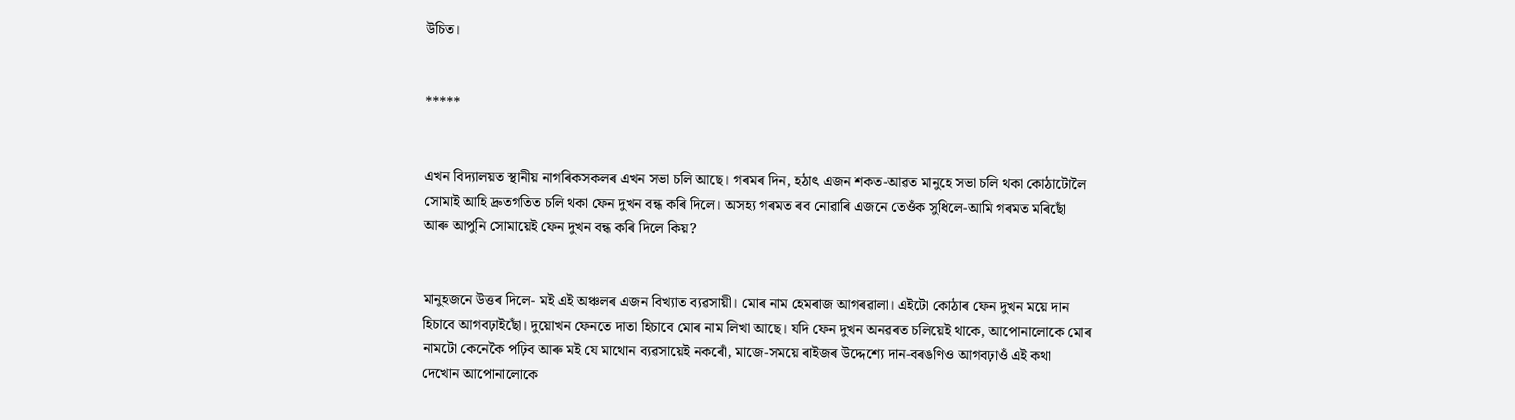উচিত।


*****


এখন বিদ্যালয়ত স্থানীয় নাগৰিকসকলৰ এখন সভা চলি আছে। গৰমৰ দিন, হঠাৎ এজন শকত-আৱত মানুহে সভা চলি থকা কোঠাটোলৈ সোমাই আহি দ্রুতগতিত চলি থকা ফেন দুখন বন্ধ কৰি দিলে। অসহ্য গৰমত ৰব নোৱাৰি এজনে তেওঁক সুধিলে-আমি গৰমত মৰিছোঁ আৰু আপুনি সোমায়েই ফেন দুখন বন্ধ কৰি দিলে কিয়?


মানুহজনে উত্তৰ দিলে- মই এই অঞ্চলৰ এজন বিখ্যাত ব্যৱসায়ী। মোৰ নাম হেমৰাজ আগৰৱালা। এইটো কোঠাৰ ফেন দুখন ময়ে দান হিচাবে আগবঢ়াইছোঁ। দুয়োখন ফেনতে দাতা হিচাবে মোৰ নাম লিখা আছে। যদি ফেন দুখন অনৱৰত চলিয়েই থাকে, আপোনালোকে মোৰ নামটো কেনেকৈ পঢ়িব আৰু মই যে মাথোন ব্যৱসায়েই নকৰোঁ, মাজে-সময়ে ৰাইজৰ উদ্দেশ্যে দান-বৰঙণিও আগবঢ়াওঁ এই কথা দেখোন আপোনালোকে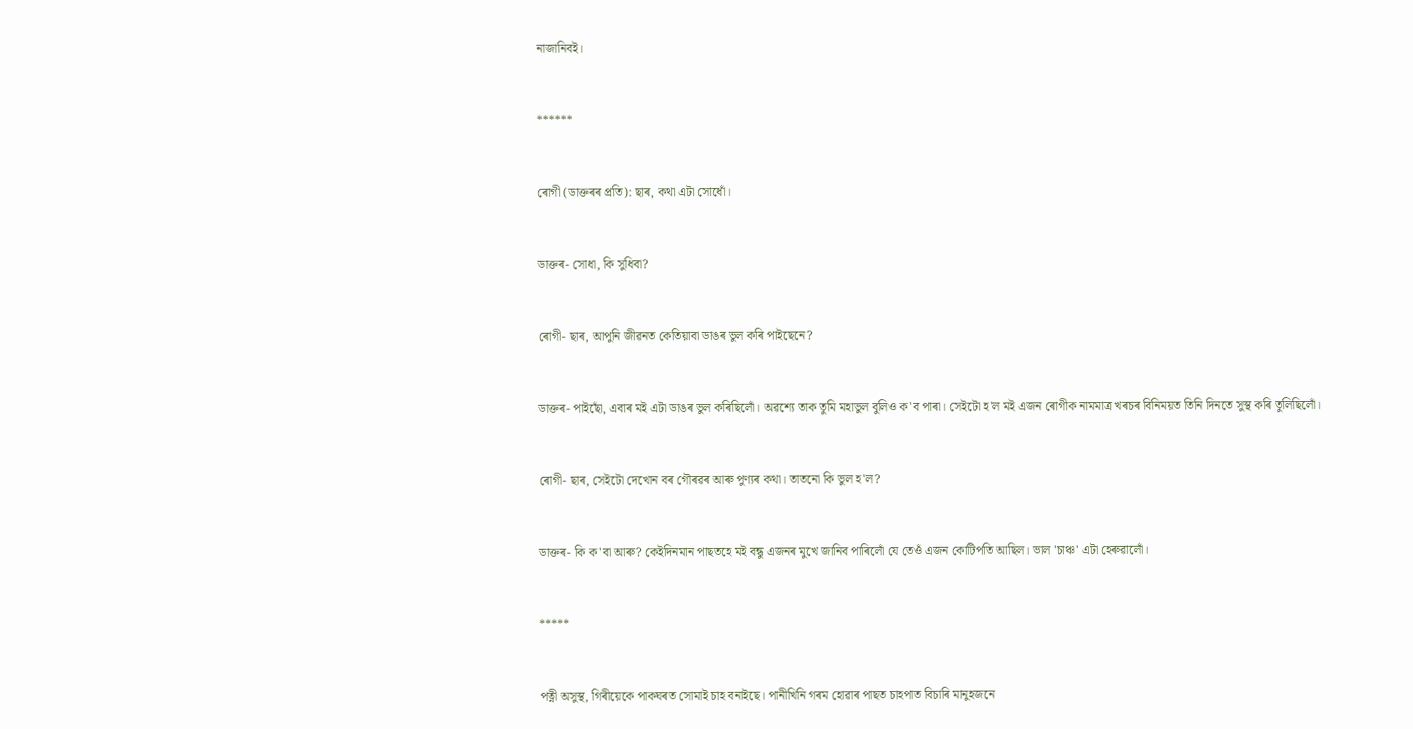নাজানিবই।


******


ৰোগী (ডাক্তৰৰ প্ৰতি): ছাৰ, কথা এটা সোধোঁ।


ডাক্তৰ- সোধা, কি সুধিবা?


ৰোগী- ছাৰ, আপুনি জীৱনত কেতিয়াবা ডাঙৰ ভুল কৰি পাইছেনে?


ডাক্তৰ- পাইছোঁ, এবাৰ মই এটা ডাঙৰ ভুল কৰিছিলোঁ। অৱশ্যে তাক তুমি মহাভুল বুলিও ক'ব পাৰা। সেইটো হ'ল মই এজন ৰোগীক নামমাত্ৰ খৰচৰ বিনিময়ত তিনি দিনতে সুস্থ কৰি তুলিছিলোঁ।


ৰোগী- ছাৰ, সেইটো দেখোন বৰ গৌৰৱৰ আৰু পুণ্যৰ কথা। তাতনো কি ভুল হ'ল?


ডাক্তৰ- কি ক'বা আৰু? কেইদিনমান পাছতহে মই বন্ধু এজনৰ মুখে জানিব পাৰিলোঁ যে তেওঁ এজন কোটিপতি আছিল। ভাল 'চাঞ্চ' এটা হেৰুৱালোঁ।


*****


পত্নী অসুস্থ, গিৰীয়েকে পাকঘৰত সোমাই চাহ বনাইছে। পানীখিনি গৰম হোৱাৰ পাছত চাহপাত বিচাৰি মানুহজনে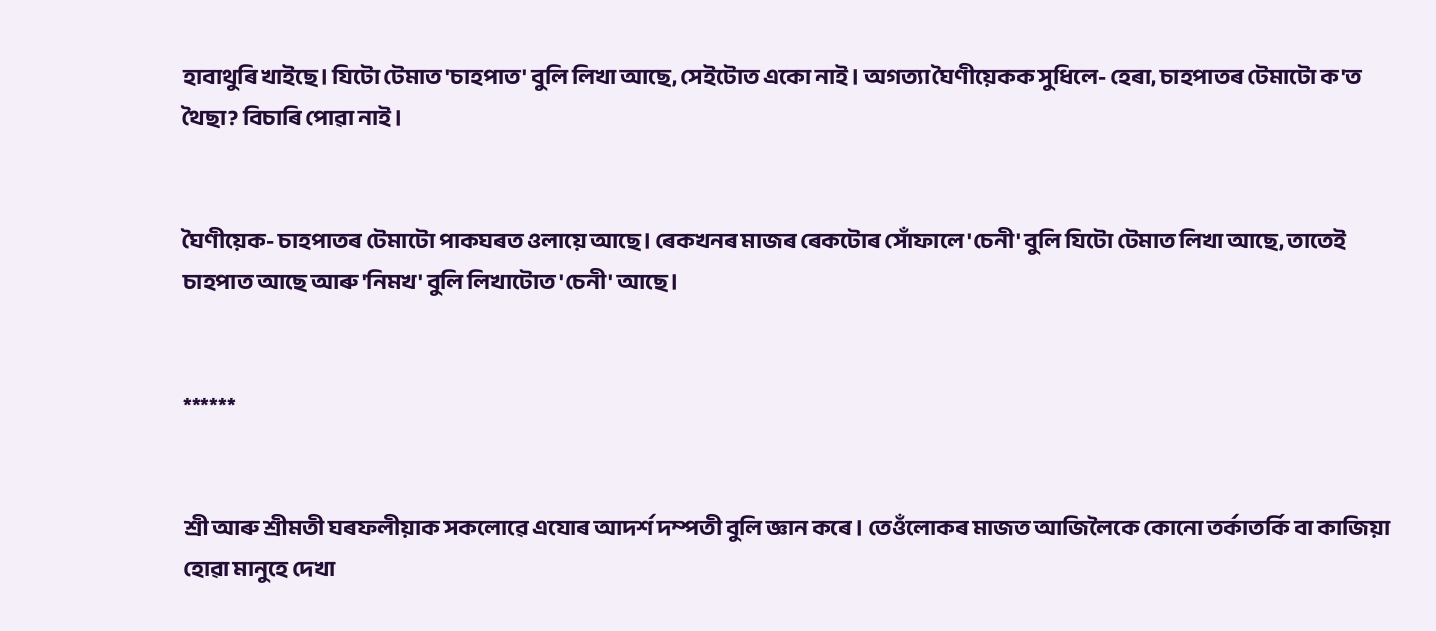হাবাথুৰি খাইছে। যিটো টেমাত 'চাহপাত' বুলি লিখা আছে, সেইটোত একো নাই। অগত্যা ঘৈণীয়েকক সুধিলে- হেৰা, চাহপাতৰ টেমাটো ক'ত থৈছা? বিচাৰি পোৱা নাই।


ঘৈণীয়েক- চাহপাতৰ টেমাটো পাকঘৰত ওলায়ে আছে। ৰেকখনৰ মাজৰ ৰেকটোৰ সোঁফালে 'চেনী' বুলি যিটো টেমাত লিখা আছে, তাতেই চাহপাত আছে আৰু 'নিমখ' বুলি লিখাটোত 'চেনী' আছে।


******


শ্ৰী আৰু শ্রীমতী ঘৰফলীয়াক সকলোৱে এযোৰ আদৰ্শ দম্পতী বুলি জ্ঞান কৰে। তেওঁলোকৰ মাজত আজিলৈকে কোনো তর্কাতর্কি বা কাজিয়া হোৱা মানুহে দেখা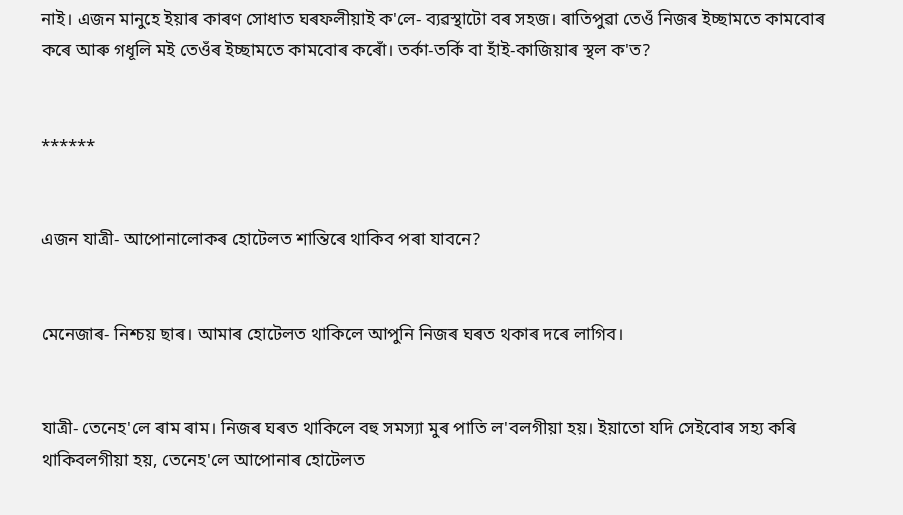নাই। এজন মানুহে ইয়াৰ কাৰণ সোধাত ঘৰফলীয়াই ক'লে- ব্যৱস্থাটো বৰ সহজ। ৰাতিপুৱা তেওঁ নিজৰ ইচ্ছামতে কামবোৰ কৰে আৰু গধূলি মই তেওঁৰ ইচ্ছামতে কামবোৰ কৰোঁ। তর্কা-তর্কি বা হাঁই-কাজিয়াৰ স্থল ক'ত?


******


এজন যাত্রী- আপোনালোকৰ হোটেলত শান্তিৰে থাকিব পৰা যাবনে?


মেনেজাৰ- নিশ্চয় ছাৰ। আমাৰ হোটেলত থাকিলে আপুনি নিজৰ ঘৰত থকাৰ দৰে লাগিব।


যাত্রী- তেনেহ'লে ৰাম ৰাম। নিজৰ ঘৰত থাকিলে বহু সমস্যা মুৰ পাতি ল'বলগীয়া হয়। ইয়াতো যদি সেইবোৰ সহ্য কৰি থাকিবলগীয়া হয়, তেনেহ'লে আপোনাৰ হোটেলত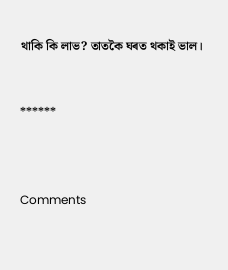থাকি কি লাভ? তাতকৈ ঘৰত থকাই ভাল।


******



Comments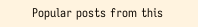Popular posts from this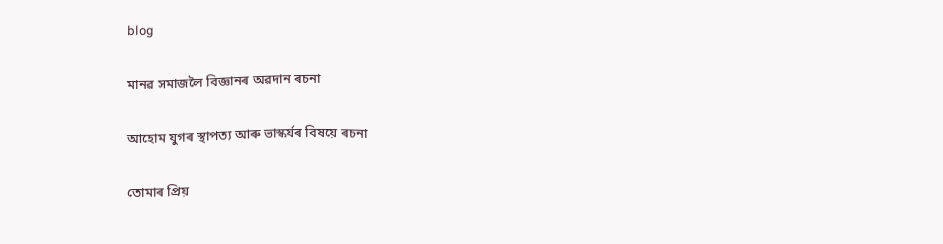blog

মানৱ সমাজলৈ বিজ্ঞানৰ অৱদান ৰচনা‌

আহোম যুগৰ স্থাপত্য আৰু ভাস্কর্যৰ বিষয়ে ৰচনা

তোমাৰ প্ৰিয়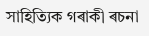সাহিত্যিক গৰাকী ৰচনা